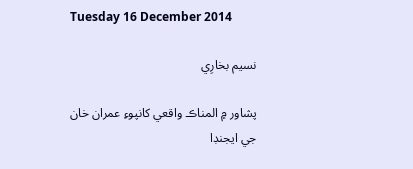Tuesday 16 December 2014

نسيم بخارِي

پشاور ۾ المناڪ واقعي کانپوءِ عمران خان جي ايجنڊا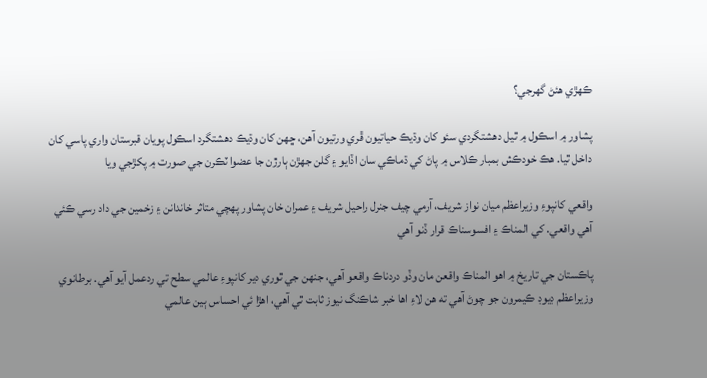ڪهڙي هئڻ گهرجي؟

پشاور ۾ اسڪول ۾ ٿيل دهشتگردي سئو کان وڌيڪ حياتيون ڦري ورتيون آهن، ڇهن کان وڌيڪ دهشتگرد اسڪول پويان قبرستان واري پاسي کان داخل ٿيا. هڪ خودڪش بمبار ڪلاس ۾ پاڻ کي ڌماڪي سان اڏايو ۽ گلن جهڙن ٻارڙن جا عضوا ٽڪرن جي صورت ۾ پکڙجي ويا

واقعي کانپوءِ وزيراعظم ميان نواز شريف، آرمي چيف جنرل راحيل شريف ۽ عمران خان پشاور پهچي متاثر خاندانن ۽ زخمين جي داد رسي ڪئي آهي واقعي. کي المناڪ ۽ افسوسناڪ قرار ڏنو آهي

پاڪستان جي تاريخ ۾ اهو المناڪ واقعن مان وڏو دردناڪ واقعو آهي، جنهن جي ٿوري دير کانپوءِ عالمي سطح تي ردعمل آيو آهي. برطانوي وزيراعظم ڊيوڊ ڪيمرون جو چوڻ آهي ته هن لاءِ اها خبر شاڪنگ نيوز ثابت ٿي آهي، اهڙا ئي احساس ٻين عالمي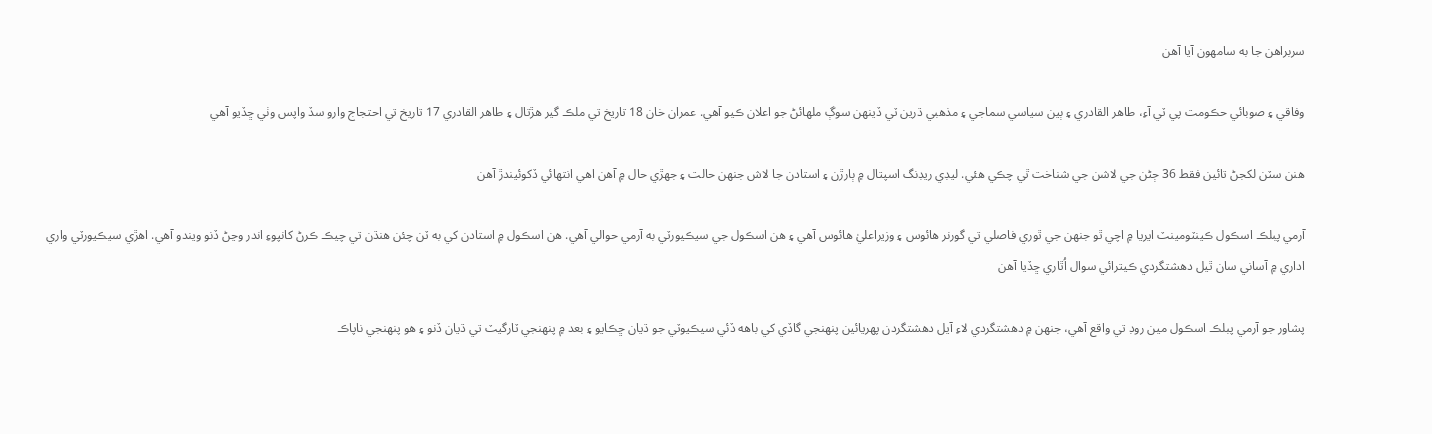سربراهن جا به سامهون آيا آهن

وفاقي ۽ صوبائي حڪومت پي ٽي آءِ، طاهر القادري ۽ ٻين سياسي سماجي ۽ مذهبي ڌرين ٽي ڏينهن سوڳ ملهائڻ جو اعلان ڪيو آهي. عمران خان 18 تاريخ تي ملڪ گير هڙتال ۽ طاهر القادري 17 تاريخ تي احتجاج وارو سڏ واپس وٺي ڇڏيو آهي

هنن سٽن لکجڻ تائين فقط 36 ڄڻن جي لاشن جي شناخت ٿي چڪي هئي. ليڊي ريڊنگ اسپتال ۾ ٻارڙن ۽ استادن جا لاش جنهن حالت ۽ جهڙي حال ۾ آهن اهي انتهائي ڏکوئيندڙ آهن

آرمي پبلڪ اسڪول ڪينٽومينٽ ايريا ۾ اچي ٿو جنهن جي ٿوري فاصلي تي گورنر هائوس ۽ وزيراعليٰ هائوس آهي ۽ هن اسڪول جي سيڪيورٽي به آرمي حوالي آهي. هن اسڪول ۾ استادن کي به ٽن چئن هنڌن تي چيڪ ڪرڻ کانپوءِ اندر وڃڻ ڏنو ويندو آهي. اهڙي سيڪيورٽي واري اداري ۾ آساني سان ٿيل دهشتگردي ڪيترائي سوال اُٿاري ڇڏيا آهن

پشاور جو آرمي پبلڪ اسڪول مين روڊ تي واقع آهي، جنهن ۾ دهشتگردي لاءِ آيل دهشتگردن پهريائين پنهنجي گاڏي کي باهه ڏئي سيڪيوٽي جو ڌيان ڇڪايو ۽ بعد ۾ پنهنجي ٽارگيٽ تي ڌيان ڏنو ۽ هو پنهنجي ناپاڪ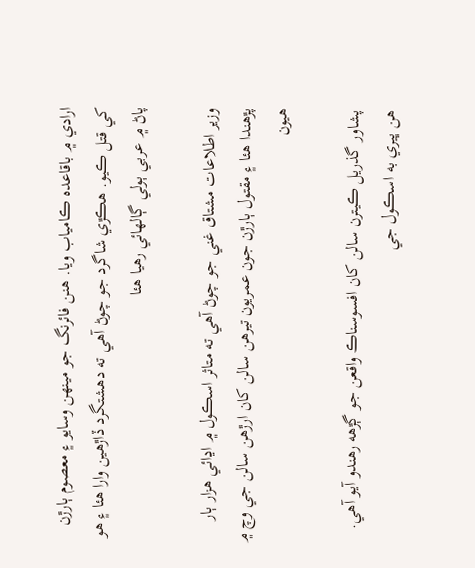ارادي ۾ باقاعده ڪامياب ويا. هنن فائرنگ جو مينهن وسايو ۽ معصوم ٻارڙن کي قتل ڪيو. هڪڙي شاگرد جو چوڻ آهي ته دهشتگرد ڏاڙهين وارا هئا ۽ هو پاڻ ۾ عربي ٻولي ڳالهائي رهيا هئا

وزير اطلاعات مشتاق غني جو چوڻ آهي ته متاثر اسڪول ۾ اڍائي هزار ٻار پڙهندا هئا ۽ مقتول ٻارڙن جون عمريون تيرهن سالن کان ارڙهن سالن جي وچ ۾ هيون

پشاور گذريل ڪيترن سالن کان افسوسناڪ واقعن جو ڳڙهه رهندو آيو آهي. هن ڀيري به اسڪول جي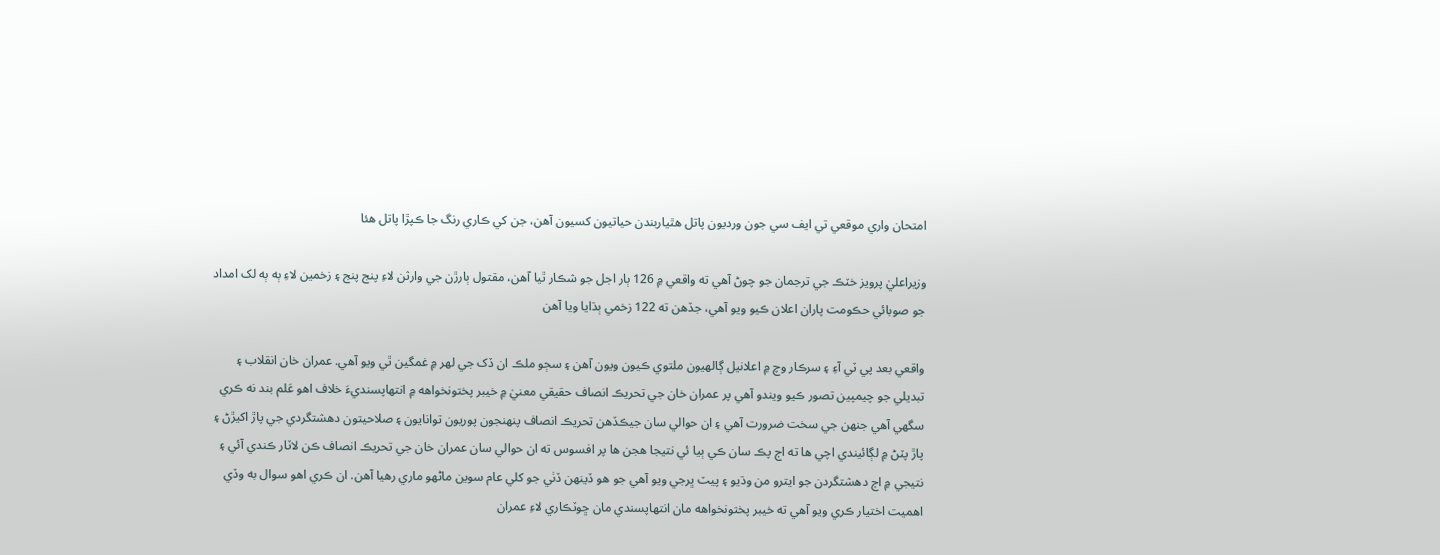امتحان واري موقعي تي ايف سي جون ورديون پاتل هٿياربندن حياتيون کسيون آهن، جن کي ڪاري رنگ جا ڪپڙا پاتل هئا

وزيراعليٰ پرويز خٽڪ جي ترجمان جو چوڻ آهي ته واقعي ۾ 126 ٻار اجل جو شڪار ٿيا آهن، مقتول ٻارڙن جي وارثن لاءِ پنج پنج ۽ زخمين لاءِ ٻه ٻه لک امداد جو صوبائي حڪومت پاران اعلان ڪيو ويو آهي، جڏهن ته 122 زخمي ٻڌايا ويا آهن

واقعي بعد پي ٽي آءِ ۽ سرڪار وچ ۾ اعلانيل ڳالهيون ملتوي ڪيون ويون آهن ۽ سڄو ملڪ ان ڏک جي لهر ۾ غمگين ٿي ويو آهي. عمران خان انقلاب ۽ تبديلي جو چيمپين تصور ڪيو ويندو آهي پر عمران خان جي تحريڪ انصاف حقيقي معنيٰ ۾ خيبر پختونخواهه ۾ انتهاپسنديءَ خلاف اهو عَلم بند نه ڪري سگهي آهي جنهن جي سخت ضرورت آهي ۽ ان حوالي سان جيڪڏهن تحريڪ انصاف پنهنجون پوريون توانايون ۽ صلاحيتون دهشتگردي جي پاڙ اکيڙڻ ۽ پاڙ پٽڻ ۾ لڳائيندي اچي ها ته اڄ پڪ سان ڪي ٻيا ئي نتيجا هجن ها پر افسوس ته ان حوالي سان عمران خان جي تحريڪ انصاف ڪن لاٽار ڪندي آئي ۽ نتيجي ۾ اڄ دهشتگردن جو ايترو من وڌيو ۽ پيٽ ڀرجي ويو آهي جو هو ڏينهن ڏٺي جو کلي عام سوين ماڻهو ماري رهيا آهن. ان ڪري اهو سوال به وڏي اهميت اختيار ڪري ويو آهي ته خيبر پختونخواهه مان انتهاپسندي مان ڇوٽڪاري لاءِ عمران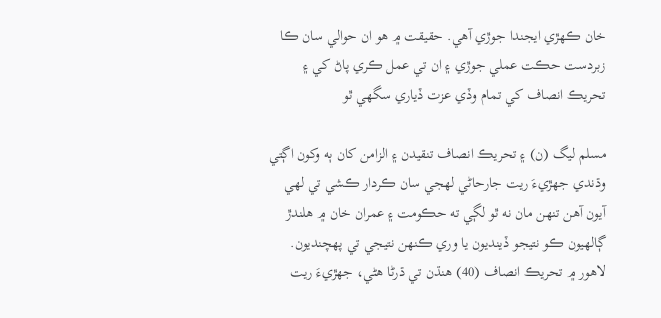خان ڪهڙي ايجندا جوڙي آهي. حقيقت ۾ هو ان حوالي سان ڪا زبردست حڪت عملي جوڙي ۽ ان تي عمل ڪري پاڻ کي ۽ تحريڪ انصاف کي تمام وڏي عزت ڏياري سگهي ٿو

مسلم ليگ (ن) ۽ تحريڪ انصاف تنقيدن ۽ الزامن کان ٻه وکون اڳتي وڌندي جهڙيءَ ريت جارحاڻي لهجي سان ڪردار ڪشي تي لهي آيون آهن تنهن مان نه ٿو لڳي ته حڪومت ۽ عمران خان ۾ هلندڙ ڳالهيون ڪو نتيجو ڏينديون يا وري ڪنهن نتيجي تي پهچنديون. لاهور ۾ تحريڪ انصاف (40) هنڌن تي ڌرڻا هڻي، جهڙيءَ ريت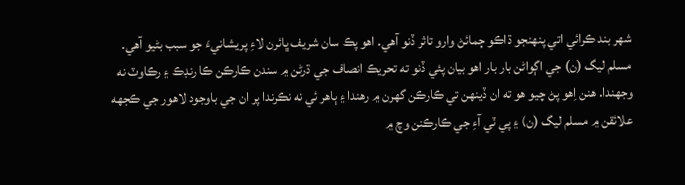شهر بند ڪرائي اتي پنهنجو ڌاڪو ڄمائڻ وارو تاثر ڏنو آهي. اهو پڪ سان شريف ڀائرن لاءِ پريشانيءَ جو سبب بڻيو آهي. مسلم ليگ (ن) جي اڳواڻن بار بار اهو بيان پئي ڏنو ته تحريڪ انصاف جي ڌرڻن ۾ سندن ڪارڪن ڪا رنڊڪ ۽ رڪاوٽ نه وجهندا. هنن اِهو پڻ چيو هو ته ان ڏينهن تي ڪارڪن گهرن ۾ رهندا ۽ ٻاهر ئي نه نڪرندا پر ان جي باوجود لاهور جي ڪجهه علائقن ۾ مسلم ليگ (ن) ۽ پي ٽي آءِ جي ڪارڪنن وچ ۾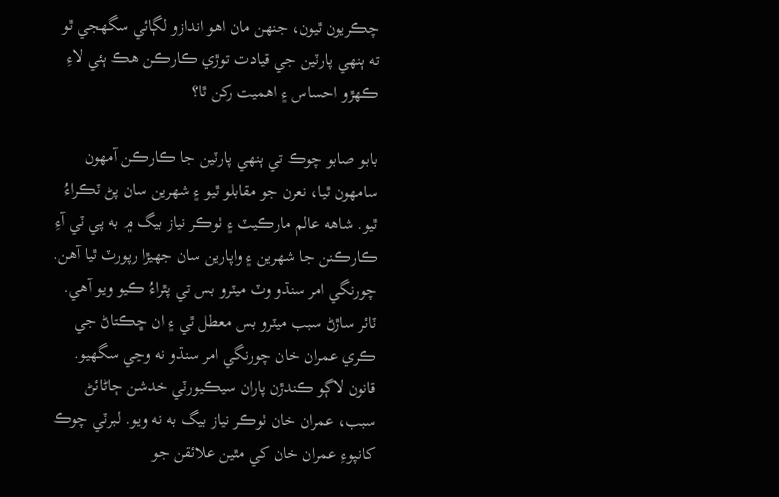چڪريون ٿيون، جنهن مان اهو اندازو لڳائي سگهجي ٿو ته ٻنهي پارٽين جي قيادت توڙي ڪارڪن هڪ ٻئي لاءِ ڪهڙو احساس ۽ اهميت رکن ٿا؟

بابو صابو چوڪ تي ٻنهي پارٽين جا ڪارڪن آمهون سامهون ٿيا، نعرن جو مقابلو ٿيو ۽ شهرين سان پڻ ٽڪراءُ ٿيو. شاهه عالم مارڪيٽ ۽ ٺوڪر نياز بيگ ۾ به پي ٽي آءِ ڪارڪنن جا شهرين ۽ واپارين سان جهيڙا رپورٽ ٿيا آهن. چورنگي امر سنڌو وٽ ميٽرو بس تي پٿراءُ ڪيو ويو آهي. ٽائر ساڙڻ سبب ميٽرو بس معطل ٿي ۽ ان ڇڪتاڻ جي ڪري عمران خان چورنگي امر سنڌو نه وڃي سگهيو. قانون لاڳو ڪندڙن پاران سيڪيورٽي خدشن ڄاڻائڻ سبب، عمران خان ٺوڪر نياز بيگ به نه ويو. لبرٽي چوڪ کانپوءِ عمران خان کي مٿين علائقن جو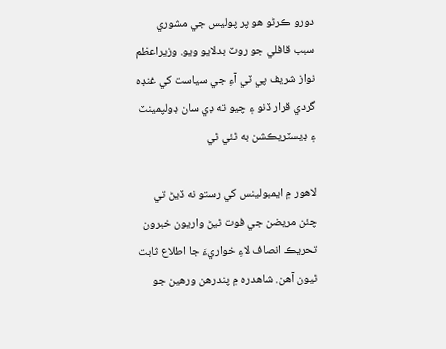دورو ڪرڻو هو پر پوليس جي مشوري سبب قافلي جو روٽ بدلايو ويو. وزيراعظم نواز شريف پي ٽي آءِ جي سياست کي غنڊه گردي قرار ڏنو ۽ چيو ته ڊي سان ڊولپمينٽ ۽ ڊيسٽريڪشن به ٿئي ٿي

لاهور ۾ ايمبولينس کي رستو نه ڏيڻ تي چئن مريضن جي فوت ٿيڻ واريون خبرون تحريڪ انصاف لاءِ خواريءَ جا اطلاع ثابت ٿيون آهن. شاهدره ۾ پندرهن ورهين جو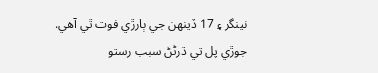نينگر ۽ 17 ڏينهن جي ٻارڙي فوت ٿي آهي. جوڙي پل تي ڌرڻڻ سبب رستو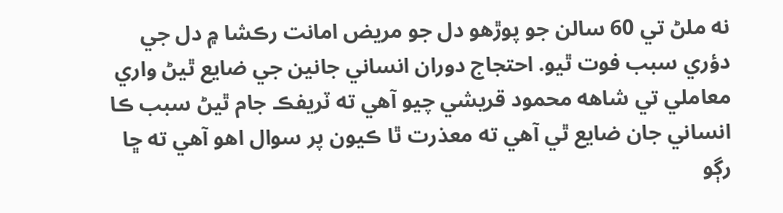نه ملڻ تي 60 سالن جو پوڙهو دل جو مريض امانت رڪشا ۾ دل جي دؤري سبب فوت ٿيو. احتجاج دوران انساني جانين جي ضايع ٿيڻ واري معاملي تي شاهه محمود قريشي چيو آهي ته ٽريفڪ جام ٿيڻ سبب ڪا انساني جان ضايع ٿي آهي ته معذرت ٿا ڪيون پر سوال اهو آهي ته ڇا رڳو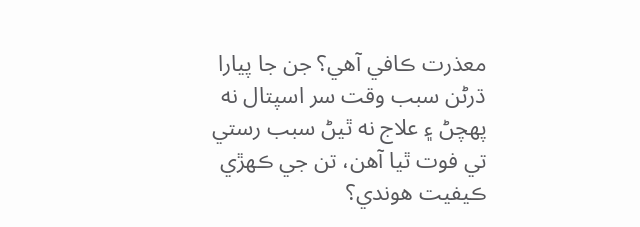معذرت ڪافي آهي؟ جن جا پيارا ڌرڻن سبب وقت سر اسپتال نه پهچڻ ۽ علاج نه ٿيڻ سبب رستي تي فوت ٿيا آهن، تن جي ڪهڙي ڪيفيت هوندي؟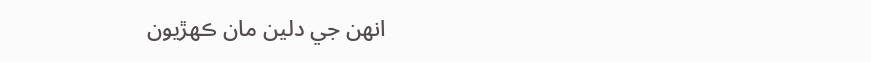انهن جي دلين مان ڪهڙيون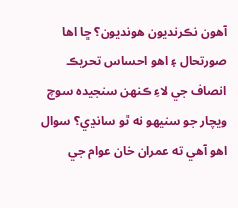آهون نڪرنديون هونديون؟ ڇا اها صورتحال ۽ اهو احساس تحريڪ انصاف جي لاءِ ڪنهن سنجيده سوچ ويچار جو سنيهو نه ٿو سانڍي؟ سوال اهو آهي ته عمران خان عوام جي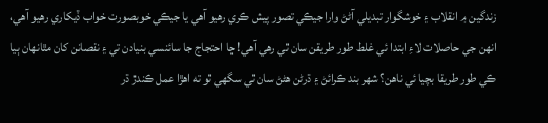زندگين ۾ انقلاب ۽ خوشگوار تبديلي آڻڻ وارا جيڪي تصور پيش ڪري رهيو آهي يا جيڪي خوبصورت خواب ڏيکاري رهيو آهي، انهن جي حاصلات لاءِ ابتدا ئي غلط طور طريقن سان ٿي رهي آهي! ڇا احتجاج جا سائنسي بنيادن تي ۽ نقصانن کان مٿانهان ٻيا ڪي طور طريقا بچيا ئي ناهن؟ شهر بند ڪرائڻ ۽ ڌرڻن هڻڻ سان ٿي سگهي ٿو ته اهڙا عمل ڪندڙ ڌر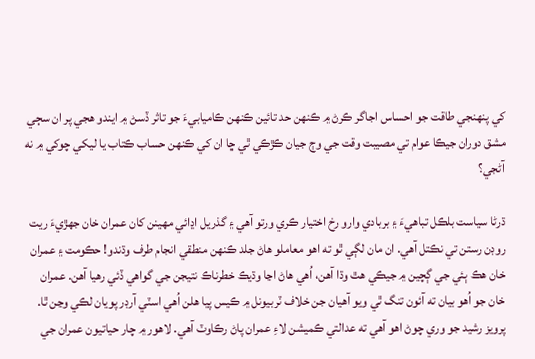کي پنهنجي طاقت جو احساس اجاگر ڪرڻ ۾ ڪنهن حد تائين ڪنهن ڪاميابيءَ جو تاثر ڏسڻ ۾ ايندو هجي پر ان سڄي مشق دوران جيڪا عوام تي مصيبت وقت جي وڄ جيان ڪڙڪي ٿي ڇا ان کي ڪنهن حساب ڪتاب يا ليکي چوکي ۾ نه آڻجي؟

ڌرڻا سياست بلڪل تباهيءَ ۽ بربادي وارو رخ اختيار ڪري ورتو آهي ۽ گذريل اڍائي مهينن کان عمران خان جهڙيءَ ريت روڊن رستن تي نڪتل آهي. ان مان لڳي ٿو ته اهو معاملو هاڻ جلد ڪنهن منطقي انجام طرف وڌندو! حڪومت ۽ عمران خان هڪ ٻئي جي ڳچين ۾ جيڪي هٿ وڌا آهن، اُهي هاڻ اڃا وڌيڪ خطرناڪ نتيجن جي گواهي ڏئي رهيا آهن. عمران خان جو اُهو بيان ته آئون تنگ ٿي ويو آهيان جن خلاف ٽربيونل ۾ ڪيس پيا هلن اُهي اسٽي آرڊر پويان لڪي وڃن ٿا. پرويز رشيد جو وري چوڻ اهو آهي ته عدالتي ڪميشن لاءِ عمران پاڻ رڪاوٽ آهي. لاهور ۾ چار حياتيون عمران جي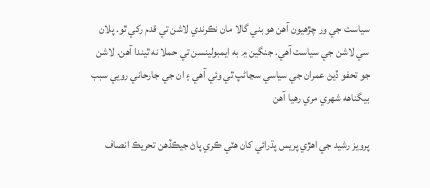سياست جي ور چڙهيون آهن هو بني گالا مان نڪرندي لاشن تي قدم رکي ٿو. پلان سي لاشن جي سياست آهي. جنگين ۾ به ايمبولينسن تي حملا نه ٿيندا آهن. لاشن جو تحفو ڏيڻ عمران جي سياسي سڃاڻپ ٿي وئي آهي ۽ ان جي جارحاني رويي سبب بيگناهه شهري مري رهيا آهن

پرويز رشيد جي اهڙي پريس پڌرائي کان هٽي ڪري پاڻ جيڪڏهن تحريڪ انصاف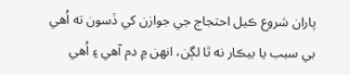پاران شروع ڪيل احتجاج جي جوازن کي ڏسون ته اُهي بي سبب يا بيڪار نه ٿا لڳن، انهن ۾ دم آهي ۽ اُهي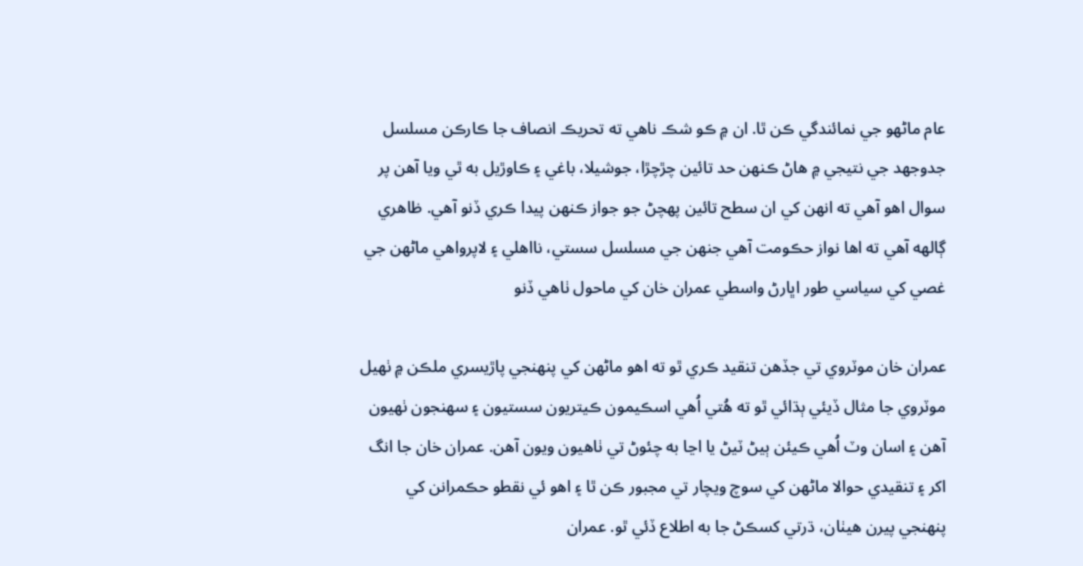عام ماڻهو جي نمائندگي ڪن ٿا. ان ۾ ڪو شڪ ناهي ته تحريڪ انصاف جا ڪارڪن مسلسل جدوجهد جي نتيجي ۾ هاڻ ڪنهن حد تائين چڙچڙا، جوشيلا، باغي ۽ ڪاوڙيل به ٿي ويا آهن پر سوال اهو آهي ته انهن کي ان سطح تائين پهچڻ جو جواز ڪنهن پيدا ڪري ڏنو آهي. ظاهري ڳالهه آهي ته اها نواز حڪومت آهي جنهن جي مسلسل سستي، نااهلي ۽ لاپرواهي ماڻهن جي غصي کي سياسي طور اڀارڻ واسطي عمران خان کي ماحول ٺاهي ڏنو

عمران خان موٽروي تي جڏهن تنقيد ڪري ٿو ته اهو ماڻهن کي پنهنجي پاڙيسري ملڪن ۾ ٺهيل موٽروي جا مثال ڏيئي ٻڌائي ٿو ته هُتي اُهي اسڪيمون ڪيتريون سستيون ۽ سهنجون ٺهيون آهن ۽ اسان وٽ اُهي ڪيئن ٻيڻ ٽيڻ يا اڃا به چئوڻ تي ٺاهيون ويون آهن. عمران خان جا انگ اکر ۽ تنقيدي حوالا ماڻهن کي سوچ ويچار تي مجبور ڪن ٿا ۽ اهو ئي نقطو حڪمرانن کي پنهنجي پيرن هيٺان، ڌرتي کسڪڻ جا به اطلاع ڏئي ٿو. عمران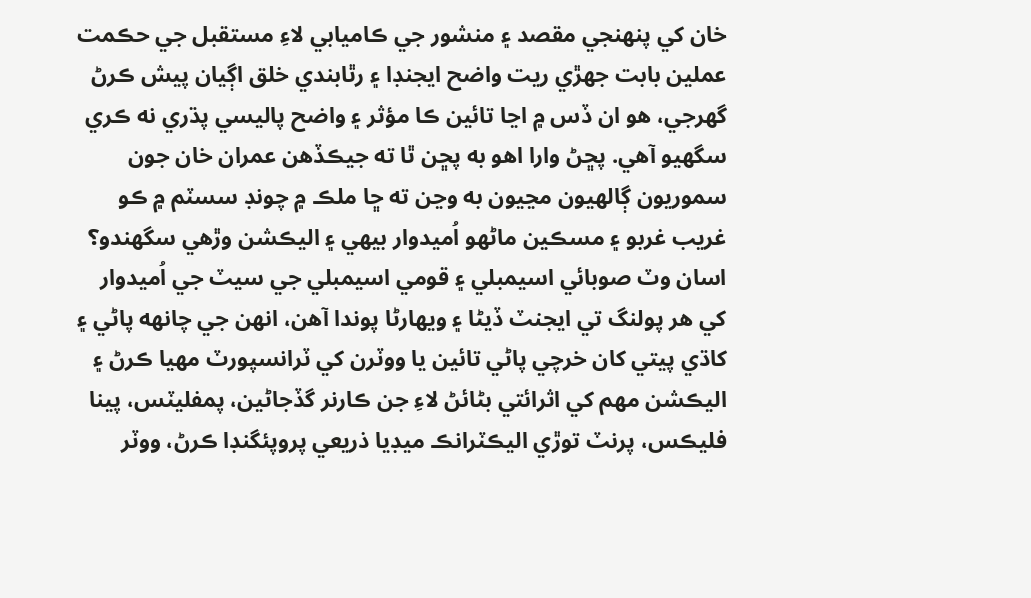خان کي پنهنجي مقصد ۽ منشور جي ڪاميابي لاءِ مستقبل جي حڪمت عملين بابت جهڙي ريت واضح ايجنڊا ۽ رٿابندي خلق اڳيان پيش ڪرڻ گهرجي، هو ان ڏس ۾ اڃا تائين ڪا مؤثر ۽ واضح پاليسي پڌري نه ڪري سگهيو آهي. پڇڻ وارا اهو به پڇن ٿا ته جيڪڏهن عمران خان جون سموريون ڳالهيون مڃيون به وڃن ته ڇا ملڪ ۾ چونڊ سسٽم ۾ ڪو غريب غربو ۽ مسڪين ماڻهو اُميدوار بيهي ۽ اليڪشن وڙهي سگهندو؟ اسان وٽ صوبائي اسيمبلي ۽ قومي اسيمبلي جي سيٽ جي اُميدوار کي هر پولنگ تي ايجنٽ ڏيڻا ۽ ويهارڻا پوندا آهن، انهن جي چانهه پاڻي ۽ کاڌي پيتي کان خرچي پاڻي تائين يا ووٽرن کي ٽرانسپورٽ مهيا ڪرڻ ۽ اليڪشن مهم کي اثرائتي بڻائڻ لاءِ جن ڪارنر گڏجاڻين، پمفليٽس، پينا فليڪس، پرنٽ توڙي اليڪٽرانڪ ميڊيا ذريعي پروپئگنڊا ڪرڻ، ووٽر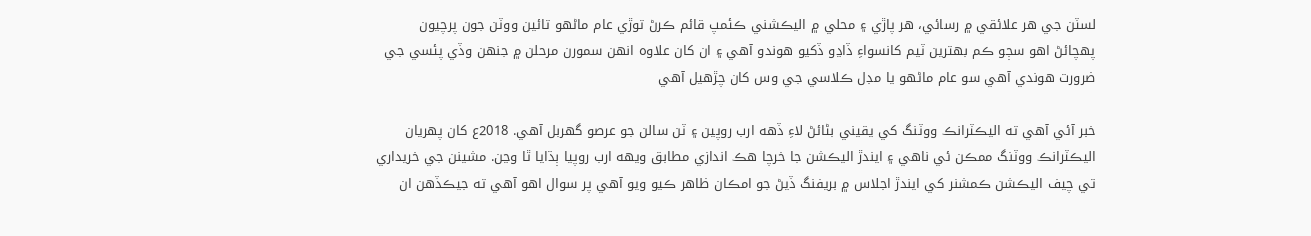لسٽن جي هر علائقي ۾ رسائي، هر پاڙي ۽ محلي ۾ اليڪشني ڪئمپ قائم ڪرڻ توڙي عام ماڻهو تائين ووٽن جون پرچيون پهچائڻ اهو سڄو ڪم بهترين ٽيم کانسواءِ ڏاڍو ڏکيو هوندو آهي ۽ ان کان علاوه انهن سمورن مرحلن ۾ جنهن وڏي پئسي جي ضرورت هوندي آهي سو عام ماڻهو يا مڊل ڪلاسي جي وس کان چڙهيل آهي

خبر آئي آهي ته اليڪٽرانڪ ووٽنگ کي يقيني بڻائڻ لاءِ ڏهه ارب روپين ۽ ٽن سالن جو عرصو گهربل آهي. 2018ع کان پهريان اليڪٽرانڪ ووٽنگ ممڪن ئي ناهي ۽ ايندڙ اليڪشن جا خرچا هڪ اندازي مطابق ويهه ارب روپيا ٻڌايا ٿا وڃن. مشينن جي خريداري تي چيف اليڪشن ڪمشنر کي ايندڙ اجلاس ۾ بريفنگ ڏيڻ جو امڪان ظاهر ڪيو ويو آهي پر سوال اهو آهي ته جيڪڏهن ان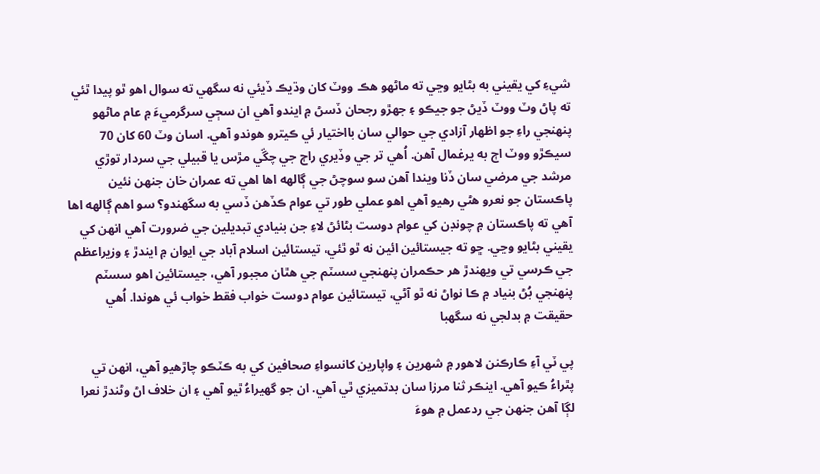شيءِ کي يقيني به بڻايو وڃي ته ماڻهو هڪ ووٽ کان وڌيڪ ڏيئي نه سگهي ته سوال اهو ٿو پيدا ٿئي ته پاڻ وٽ ووٽ ڏيڻ جو جيڪو ۽ جهڙو رجحان ڏسڻ ۾ ايندو آهي ان سڄي سرگرميءَ ۾ عام ماڻهو پنهنجي راءِ جو اظهار آزادي جي حوالي سان بااختيار ئي ڪيترو هوندو آهي. اسان وٽ 60 کان 70 سيڪڙو ووٽ اڄ به يرغمال آهن. اُهي تر جي وڏيري راڄ جي چڱي مڙس يا قبيلي جي سردار توڙي مرشد جي مرضي سان ڏنا ويندا آهن سو سوچڻ جي ڳالهه اها اهي ته عمران خان جنهن نئين پاڪستان جو نعرو هڻي رهيو آهي اهو عملي طور تي عوام ڪڏهن ڏسي به سگهندو؟ سو اهم ڳالهه اها آهي ته پاڪستان ۾ چونڊن کي عوام دوست بڻائڻ لاءِ جن بنيادي تبديلين جي ضرورت آهي انهن کي يقيني بڻايو وڃي. ڇو ته جيستائين ائين نه ٿو ٿئي، تيستائين اسلام آباد جي ايوان ۾ ايندڙ ۽ وزيراعظم جي ڪرسي تي ويهندڙ هر حڪمران پنهنجي سسٽم جي هٿان مجبور آهي، جيستائين اهو سسٽم پنهنجي بُڻ بنياد ۾ ڪا نواڻ نه ٿو آڻي، تيستائين عوام دوست خواب فقط خواب ئي هوندا. اُهي حقيقت ۾ بدلجي نه سگهبا

پي ٽي آءِ ڪارڪنن لاهور ۾ شهرين ۽ واپارين کانسواءِ صحافين کي به ڪٽڪو چاڙهيو آهي، انهن تي پٿراءُ ڪيو آهي. اينڪر ثنا مرزا سان بدتميزي ٿي آهي. ان جو گهيراءُ ٿيو آهي ۽ ان خلاف اڻ وڻندڙ نعرا لڳا آهن جنهن جي ردعمل ۾ هوءَ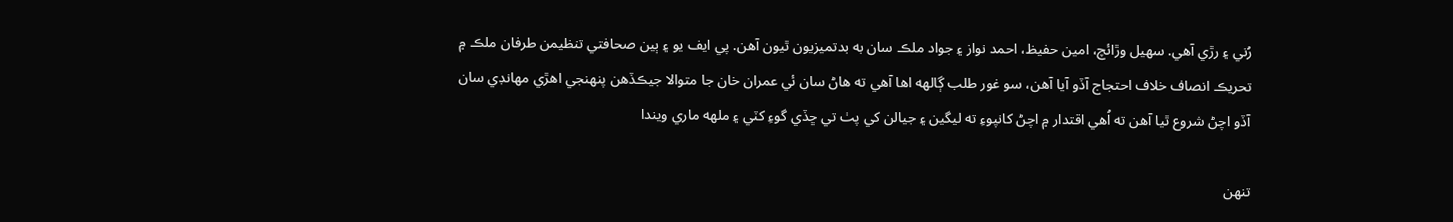رُني ۽ رڙي آهي. سهيل وڙائچ، امين حفيظ، احمد نواز ۽ جواد ملڪ سان به بدتميزيون ٿيون آهن. پي ايف يو ۽ ٻين صحافتي تنظيمن طرفان ملڪ ۾ تحريڪ انصاف خلاف احتجاج آڏو آيا آهن، سو غور طلب ڳالهه اها آهي ته هاڻ سان ئي عمران خان جا متوالا جيڪڏهن پنهنجي اهڙي مهانڊي سان آڏو اچڻ شروع ٿيا آهن ته اُهي اقتدار ۾ اچڻ کانپوءِ ته ليگين ۽ جيالن کي پٺ تي ڇڏي گوءِ کٽي ۽ ملهه ماري ويندا

تنهن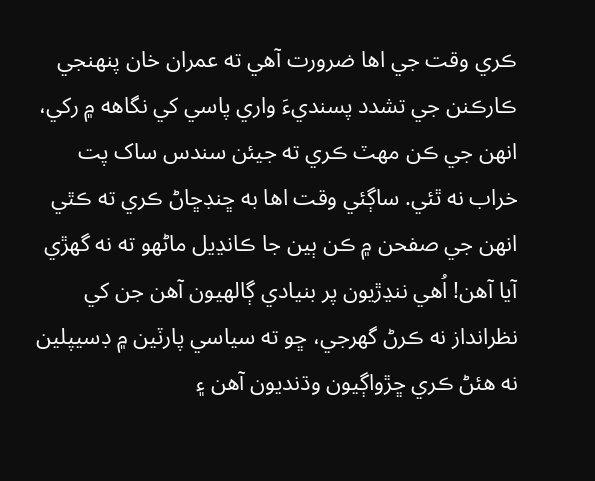ڪري وقت جي اها ضرورت آهي ته عمران خان پنهنجي ڪارڪنن جي تشدد پسنديءَ واري پاسي کي نگاهه ۾ رکي، انهن جي ڪن مهٽ ڪري ته جيئن سندس ساک پت خراب نه ٿئي. ساڳئي وقت اها به ڇنڊڇاڻ ڪري ته ڪٿي انهن جي صفحن ۾ ڪن ٻين جا ڪانڍيل ماڻهو ته نه گهڙي آيا آهن! اُهي ننڍڙيون پر بنيادي ڳالهيون آهن جن کي نظرانداز نه ڪرڻ گهرجي، ڇو ته سياسي پارٽين ۾ ڊسيپلين نه هئڻ ڪري ڇڙواڳيون وڌنديون آهن ۽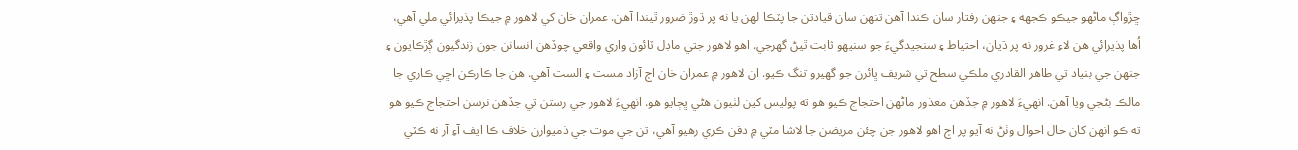ڇڙواڳ ماڻهو جيڪو ڪجهه ۽ جنهن رفتار سان ڪندا آهن تنهن سان قيادتن جا پٽڪا لهن يا نه پر ڌوڙ ضرور ٿيندا آهن. عمران خان کي لاهور ۾ جيڪا پذيرائي ملي آهي، اُها پذيرائي هن لاءِ غرور نه پر ڌيان، احتياط ۽ سنجيدگيءَ جو سنيهو ثابت ٿيڻ گهرجي. اهو لاهور جتي ماڊل ٽائون واري واقعي چوڏهن انسانن جون زندگيون ڳڙڪايون ۽ جنهن جي بنياد تي طاهر القادري ملڪي سطح تي شريف ڀائرن جو گهيرو تنگ ڪيو. ان لاهور ۾ عمران خان اڄ آزاد مست ۽ الست آهي. هن جا ڪارڪن اڇي ڪاري جا مالڪ بڻجي ويا آهن. انهيءَ لاهور ۾ جڏهن معذور ماڻهن احتجاج ڪيو هو ته پوليس کين لٺيون هڻي ڀڄايو هو. انهيءَ لاهور جي رستن تي جڏهن نرسن احتجاج ڪيو هو ته ڪو انهن کان حال احوال وٺڻ نه آيو پر اڄ اهو لاهور جن چئن مريضن جا لاشا مٽي ۾ دفن ڪري رهيو آهي، تن جي موت جي ذميوارن خلاف ڪا ايف آءِ آر نه ڪٽي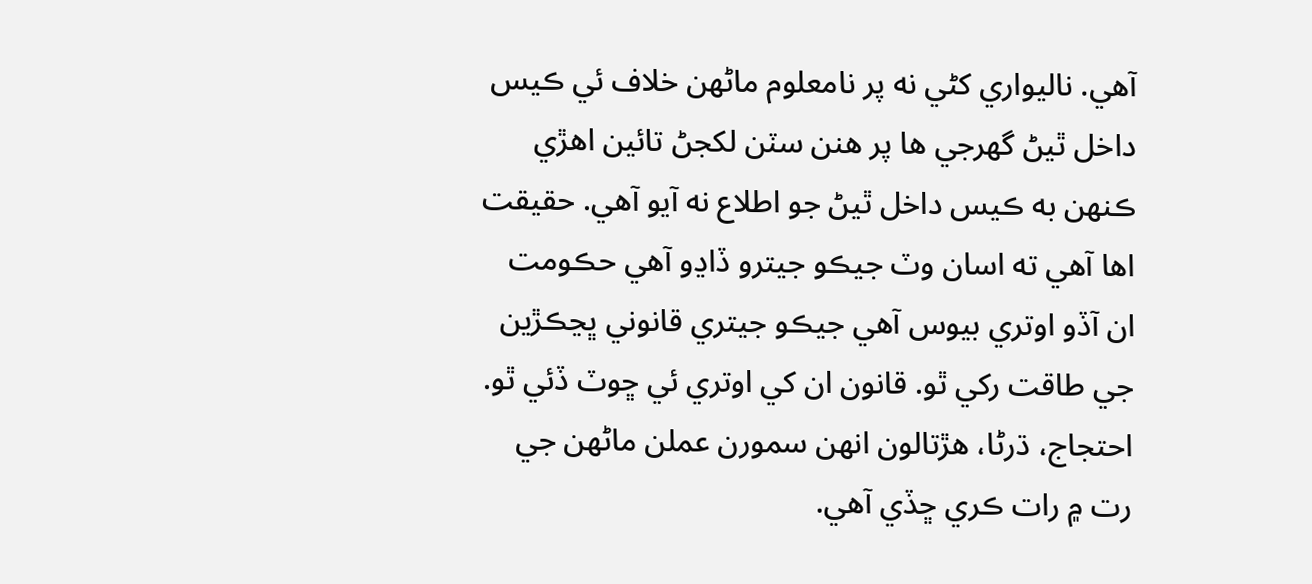آهي. ناليواري کڻي نه پر نامعلوم ماڻهن خلاف ئي ڪيس داخل ٿيڻ گهرجي ها پر هنن سٽن لکجڻ تائين اهڙي ڪنهن به ڪيس داخل ٿيڻ جو اطلاع نه آيو آهي. حقيقت اها آهي ته اسان وٽ جيڪو جيترو ڏاڍو آهي حڪومت ان آڏو اوتري بيوس آهي جيڪو جيتري قانوني ڀڃڪڙين جي طاقت رکي ٿو. قانون ان کي اوتري ئي ڇوٽ ڏئي ٿو. احتجاج، ڌرڻا، هڙتالون انهن سمورن عملن ماڻهن جي رت ۾ رات ڪري ڇڏي آهي.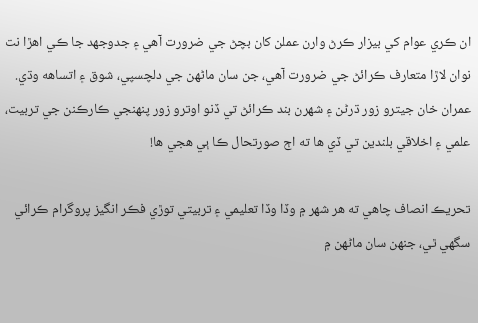ان ڪري عوام کي بيزار ڪرڻ وارن عملن کان بچڻ جي ضرورت آهي ۽ جدوجهد جا ڪي اهڙا نت نوان لاڙا متعارف ڪرائڻ جي ضرورت آهي، جن سان ماڻهن جي دلچسپي، شوق ۽ اتساهه وڌي. عمران خان جيترو زور ڌرڻن ۽ شهرن بند ڪرائڻ تي ڏنو اوترو زور پنهنجي ڪارڪنن جي تربيت، علمي ۽ اخلاقي بلندين تي ڏي ها ته اڄ صورتحال ڪا ٻي هجي ها!

تحريڪ انصاف چاهي ته هر شهر ۾ وڏا وڏا تعليمي ۽ تربيتي توڙي فڪر انگيز پروگرام ڪرائي سگهي ٿي، جنهن سان ماڻهن ۾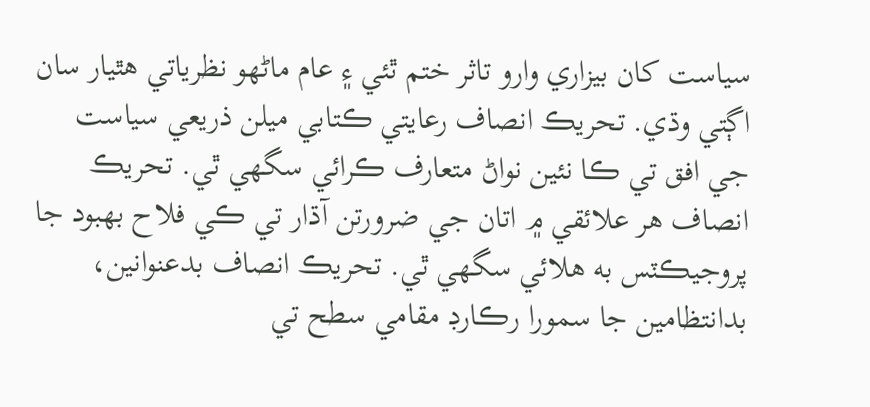سياست کان بيزاري وارو تاثر ختم ٿئي ۽ عام ماڻهو نظرياتي هٿيار سان اڳتي وڌي. تحريڪ انصاف رعايتي ڪتابي ميلن ذريعي سياست جي افق تي ڪا نئين نواڻ متعارف ڪرائي سگهي ٿي. تحريڪ انصاف هر علائقي ۾ اتان جي ضرورتن آڌار تي ڪي فلاح بهبود جا پروجيڪٽس به هلائي سگهي ٿي. تحريڪ انصاف بدعنوانين، بدانتظامين جا سمورا رڪارڊ مقامي سطح تي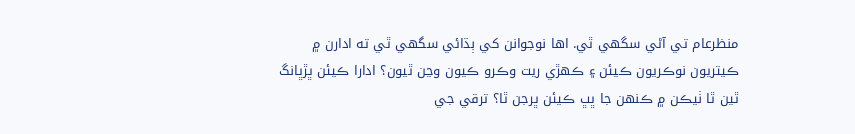منظرعام تي آڻي سگهي ٿي. اها نوجوانن کي ٻڌائي سگهي ٿي ته ادارن ۾ ڪيتريون نوڪريون ڪيئن ۽ ڪهڙي ريت وڪرو ڪيون وڃن ٿيون؟ ادارا ڪيئن ڀڙڀانگ ٿين ٿا ٺيڪن ۾ ڪنهن جا ڀڀ ڪيئن ڀرجن ٿا؟ ترقي جي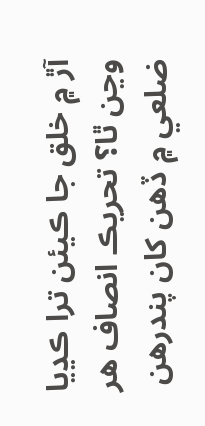آڙ ۾ خلق جا ڪيئن ترا ڪڍيا وڃن ٿا؟ تحريڪ انصاف هر ضلعي ۾ ڏهن کان پندرهن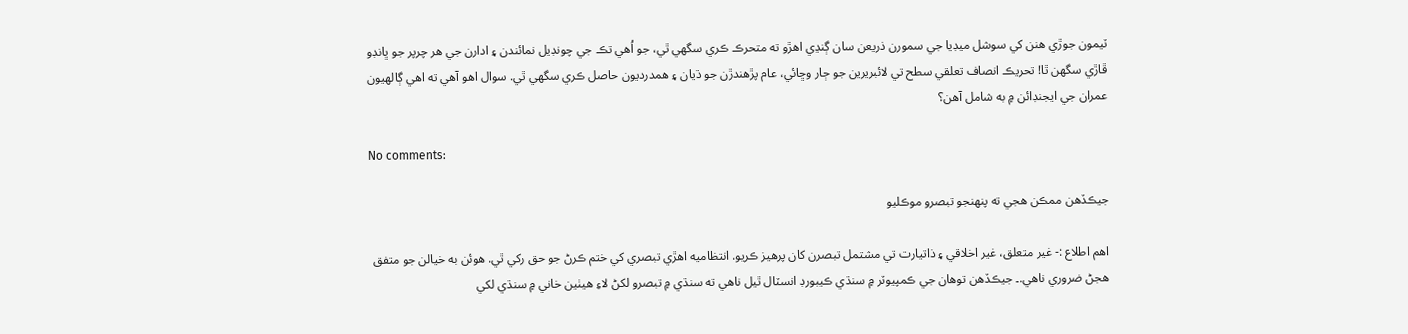ٽيمون جوڙي هنن کي سوشل ميڊيا جي سمورن ذريعن سان ڳنڍي اهڙو ته متحرڪ ڪري سگهي ٿي، جو اُهي تڪ جي چونڊيل نمائندن ۽ ادارن جي هر چرپر جو ڀانڊو ڦاڙي سگهن ٿا! تحريڪ انصاف تعلقي سطح تي لائبريرين جو ڄار وڇائي، عام پڙهندڙن جو ڌيان ۽ همدرديون حاصل ڪري سگهي ٿي. سوال اهو آهي ته اهي ڳالهيون عمران جي ايجنڊائن ۾ به شامل آهن؟

No comments:

جيڪڏهن ممڪن هجي ته پنهنجو تبصرو موڪليو

اهم اطلاع :- غير متعلق، غير اخلاقي ۽ ذاتيارت تي مشتمل تبصرن کان پرهيز ڪريو. انتظاميه اهڙي تبصري کي ختم ڪرڻ جو حق رکي ٿي. هوئن به خيالن جو متفق هجڻ ضروري ناهي.۔ جيڪڏهن توهان جي ڪمپيوٽر ۾ سنڌي ڪيبورڊ انسٽال ٿيل ناهي ته سنڌي ۾ تبصرو لکڻ لاءِ هيٺين خاني ۾ سنڌي لکي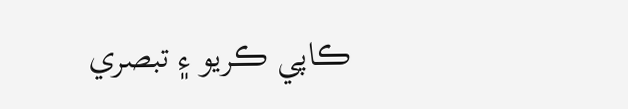ڪاپي ڪريو ۽ تبصري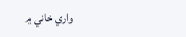واري خاني ۾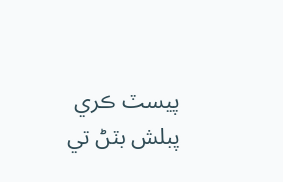پيسٽ ڪري پبلش بٽڻ تي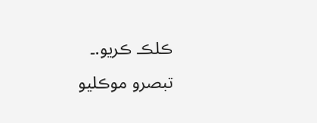ڪلڪ ڪريو.۔
تبصرو موڪليو